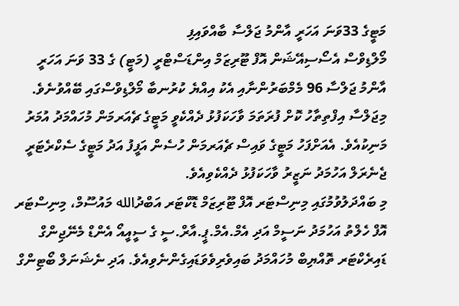މަޓީގެ 33ވަނަ އަހަރީ އާންމު ޖަލްސާ ބާއްވައިފި
މޯލްޑިވްސް އެސޯސިއޭޝަން އޮފް ޓޫރިޒަމް އިންޑަސްޓްރީ (މަޓީ) ގެ 33 ވަނަ އަހަރީ އާންމު ޖަލްސާ 96 މެމްބަރުންނާއި އެކު އިއްޔެ ކުރުނބާ މޯލްޑިވްސްގައި ބޭއްވުނެވެ. މިޖަލްސާ އިފްތިތާހު ކޮށް ފުރަތަމަ ވާހަކަފުޅު ދެއްކެވީ މަޓީގެ ޗެއަރމަން މުހައްމަދު އުމަރު މަނިކުއެވެ. އެއަށްފަހު މަޓީގެ ވައިސް ޗެއަރމަން ހުސެން އަފީފު އަދު މަޓީގެ ސެކްރެޓަރީ ޖެނެރަލް އަހުމަދު ނަޒީރު ވާހަކަފުޅު ދެއްކެވިއެވެ.
މި ބައްދަލުވުމުގައި މިނިސްޓަރ އޮފް ޓޫރިޒަމް ޑޮކްޓަރ އަބްދުالله މައުސޫމް، މިނިސްޓަރ އޮފް ހެލްތު އަހުމަދު ނަސީމް އަދި އެމް.އެމް.ޕީ.އާރް.ސީ ގެ ސީއީއޯ އެންޑް މެނޭޖިންގް ޑައިރެކްޓަރ ތޮއްޔިބް މުހައްމަދު ބައިވެރިވެވަޑައިގެންނެވިއެވެ. އަދި ނެޝަނަލް ބޯޓިންގް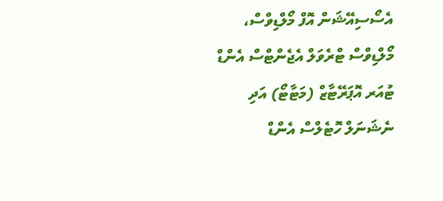އެސޯސިއޭޝަން އޮފް މޯލްޑިވްސް، މޯލްޑިވްސް ޓްރެވަލް އެޖެންޓްސް އެންޑް ޓުއަރ އޮޕަރޭޓާޒް (މަޓާޓޯ) އަދި ނެޝަނަލް ހޮޓެލްސް އެންޑް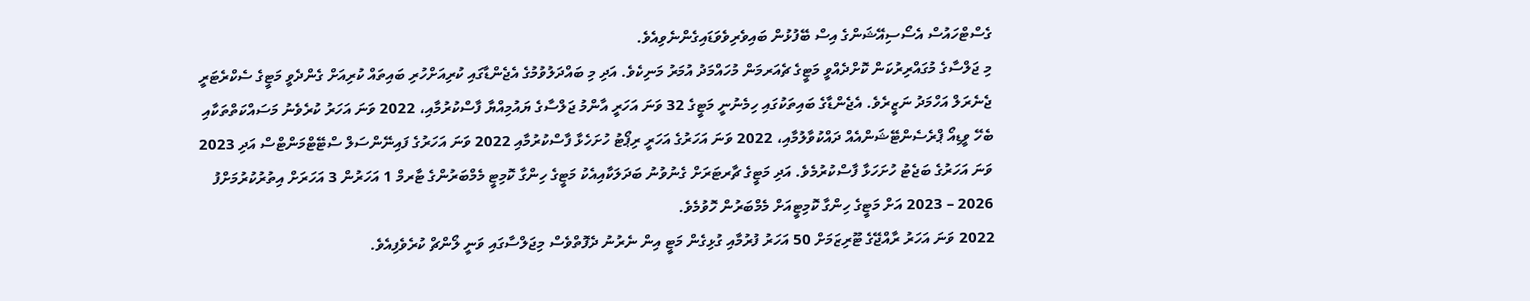ގެސްޓްހައުސް އެސޯސިއޭޝަންގެ އިސް ބޭފުޅުން ބައިވެރިވެވަޑައިގެންނެވިއެވެ.
މި ޖަލްސާގެ މުގައްރިރުކަން ކޮށްދެއްވީ މަޓީގެ ޗެއަރމަން މުހައްމަދު އުމަރު މަނިކެވެ. އަދި މި ބައްދަލުވުމުގެ އެޖެންޑާގައި ކުރިއަށްހުރި ބައިތައް ކުރިއަށް ގެންދެވީ މަޓީގެ ސެކްރެޓަރީ ޖެނެރަލް އަހްމަދު ނަޒީރެވެ. އެޖެންޑާގެ ބައިތަކުގައި ހިމެނުނީ މަޓީގެ 32 ވަނަ އަހަރީ އާންމު ޖަލްސާގެ ޔައުމިއްޔާ ފާސްކުރުމާއި، 2022 ވަނަ އަހަރު ކުރެވެނު މަސައްކަތްތަކާއި ބެހޭ ވީޑިއޯ ޕްރެސެންޓޭޝަންއެއް ދައްކުވާލުމާއި، 2022 ވަނަ އަހަރުގެ އަހަރީ ރިޕޯޓު ހުށަހެޅާ ފާސްކުރުމާއި 2022 ވަނަ އަހަރުގެ ފައިނޭންސަލް ސްޓޭޓްމަންޓްސް އަދި 2023 ވަނަ އަހަރުގެ ބަޖެޓު ހުށަހަޅާ ފާސްކުރުމެވެ. އަދި މަޓީގެ ޗާރޓަރަށް ގެނުވުނު ބަދަލަކާއިއެކު މަޓީގެ ހިންގާ ކޮމިޓީ މެމްބަރުންގެ ޓާރމް 1 އަހަރުން 3 އަހަރަށް އިތުރުކުރުމަށްފު 2026 – 2023 އަށް މަޓީގެ ހިންގާ ކޮމިޓީއަށް މެމްބަރުން ހޮވުމެވެ.
2022 ވަނަ އަހަރު ރާއްޖޭގެ ޓޫރިޒަމަށް 50 އަހަރު ފުރުމާއި ގުޅިގެން މަޓީ އިން ނެރުނު ދެފޮތްވެސް މިޖަލްސާގައި ވަނީ ލޯންޗް ކުރެވެފިއެވެ.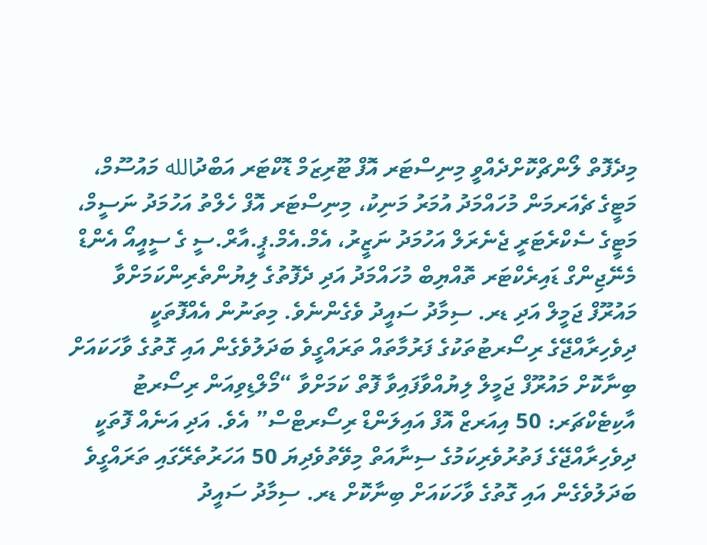މިދެފޮތް ލޯންޗްކޮށްދެއްވީ މިނިސްޓަރ އޮފް ޓޫރިޒަމް ޑޮކްޓަރ އަބްދުالله މައުސޫމް، މަޓީގެ ޗެއަރމަން މުހައްމަދު އުމަރު މަނިކު، މިނިސްޓަރ އޮފް ހެލްތު އަހުމަދު ނަސީމް، މަޓީގެ ސެކްރެޓަރީ ޖެނެރަލް އަހުމަދު ނަޒީރު، އެމް.އެމް.ޕީ.އާރް.ސީ ގެ ސީއީއޯ އެންޑް މެނޭޖިންގް ޑައިރެކްޓަރ ތޮއްޔިބް މުހައްމަދު އަދި ދެފޮތުގެ ލިޔުންތެރިންކަމަށްވާ މައުރޫފް ޖަމީލް އަދި ޑރ. ސިމާދު ސައީދު ވެގެންނެވެ. މިތަނުން އެއްފޮތަކީ ދިވެހިރާއްޖޭގެ ރިސޯރޓުތަކުގެ ފަރުމާތައް ތަރައްގީވެ ބަދަލުވެގެން އައި ގޮތުގެ ވާހަކައަށް ބިނާކޮށް މައުރޫފް ޖަމީލް ލިޔުއްވާފައިވާ ފޮތް ކަމަށްވާ “މޯލްޑިވިއަން ރިސޯރޓު އާކިޓެކްޗަރ: 50 އިއަރޒް އޮފް އައިލަންޑް ރިސޯރޓްސް” އެވެ. އަދި އަނެއް ފޮތަކީ ދިވެހިރާއްޖޭގެ ފަތުރުވެރިކަމުގެ ސިނާއަތް މިވޭތުވެދިޔަ 50 އަހަރުތެރޭގައި ތަރައްގީވެ ބަދަލުވެގެން އައި ގޮތުގެ ވާހަކައަށް ބިނާކޮށް ޑރ. ސިމާދު ސައީދު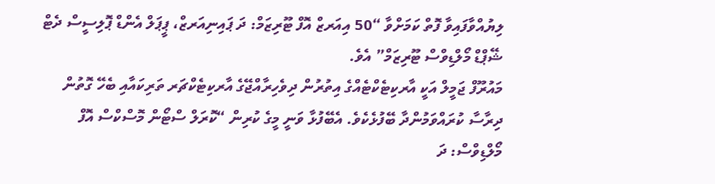ލިޔުއްވާފައިވާ ފޮތް ކަމަށްވާ “50 އިއަރޒް އޮފް ޓޫރިޒަމް: ދަ ޕައިނިއަރޒް، ޕީޕަލް އެންޑް ޕޮލިސީސް ދެޓް ޝޭޕްޑް މޯލްޑިވްސް ޓޫރިޒަމް” އެވެ.
މައުރޫފް ޖަމީލް އަކީ އާރކިޓެކްޓެއްގެ އިތުރުން ދިވެހިރާއްޖޭގެ އާރކިޓެކްޗަރ ތަރިކައާއި ބެހޭ ގޮތުން ދިރާސާ ކުރައްވަމުންދާ ބޭފުޅެކެވެ. އެބޭފުޅާ ވަނީ މީގެ ކުރިން “ކޮރަލް ސްޓޯން މޮސްކްސް އޮފް މޯލްޑިވްސް: ދަ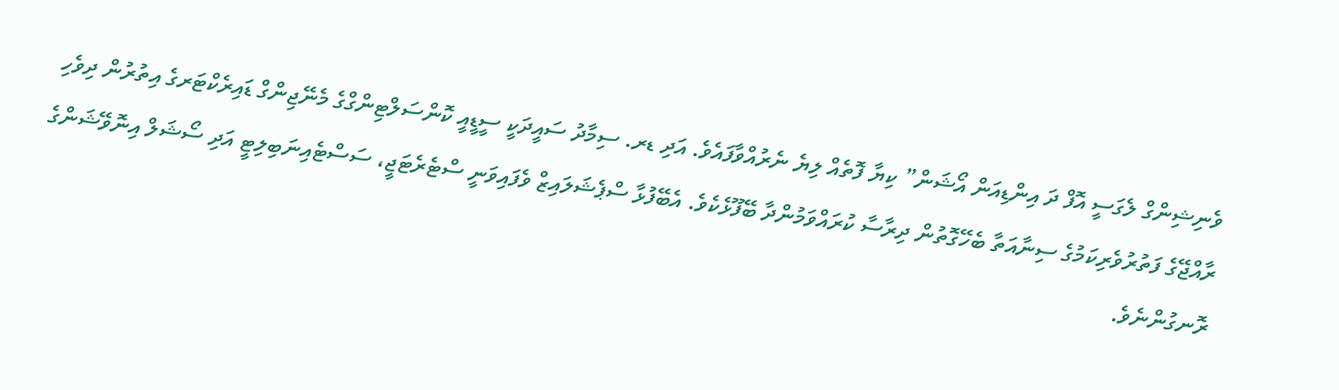ވެނިޝިންގް ލެގަސީ އޮފް ދަ އިންޑިއަން އޯޝަން” ކިޔާ ފޮތެއް ލިޔެ ނެރުއްވާފައެވެ. އަދި ޑރ. ސިމާދު ސައީދަކީ ސީޑީއީ ކޮންސަލްޓިންގްގެ މެނޭޖިންގް ޑައިރެކްޓަރގެ އިތުރުން ދިވެހި ރާއްޖޭގެ ފަތުރުވެރިކަމުގެ ސިނާއަތާ ބެހޭގޮތުން ދިރާސާ ކުރައްވަމުންދާ ބޭފޫޅެކެވެ. އެބޭފުޅާ ސްޕެޝަލައިޒް ވެފައިވަނީ ސްޓެރެޓަޖީ، ސަސްޓެއިނަބިލިޓީ އަދި ސޯޝަލް އިނޮވޭޝަންގެ ރޮނގުންނެވެ.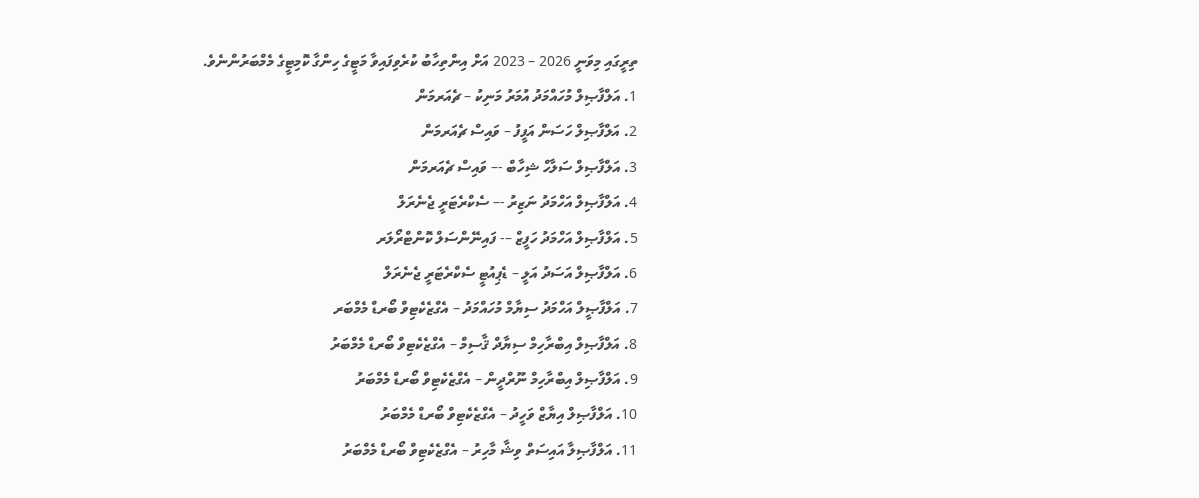ތިރީގައި މިވަނީ 2026 – 2023 އަށް އިންތިހާބު ކުރެވިފައިވާ މަޓީގެ ހިންގާ ކޮމިޓީގެ މެމްބަރުންނެވެ.
1. އަލްފާޞިލް މުހައްމަދު އުމަރު މަނިކު – ޗެއަރމަން
2. އަލްފާޞިލް ހަސަން އަފީފު – ވައިސް ޗެއަރމަން
3. އަލްފާޞިލް ސަލާހް ޝިހާބް -– ވައިސް ޗެއަރމަން
4. އަލްފާޞިލް އަހްމަދު ނަޒިރު -– ސެކްރެޓަރީ ޖެނެރަލް
5. އަލްފާޞިލް އަހްމަދު ހަފީޒް –- ފައިނޭންސަލް ކޮންޓްރޯލަރ
6. އަލްފާޞިލް އަސަދު އަލީ – ޑެޕިއުޓީ ސެކްރެޓަރީ ޖެނެރަލް
7. އަލްފާޞީލް އަހްމަދު ސިޔާމް މުހައްމަދު – އެގްޒެކެޓިވް ބޯރޑް މެމްބަރ
8. އަލްފާޞިލް އިބްރާހިމް ސިޔާދް ޤާސިމް – އެގްޒެކެޓިވް ބޯރޑް މެމްބަރު
9. އަލްފާޞިލް އިބްރާހިމް ނޫރްދީން – އެގްޒެކެޓިވް ބޯރޑް މެމްބަރު
10. އަލްފާޞިލް އިޔާޒް ވަހީދު – އެގްޒެކެޓިވް ބޯރޑް މެމްބަރު
11. އަލްފާޞިލާ އައިސަތް ވިޝާ މާހިރު – އެގްޒެކެޓިވް ބޯރޑް މެމްބަރު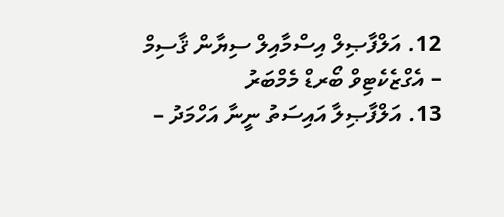12. އަލްފާޞިލް އިސްމާއިލް ސިޔާން ޤާސިމް – އެގްޒެކެޓިވް ބޯރޑް މެމްބަރު
13. އަލްފާޞިލާ އައިސަތު ނީނާ އަހްމަދު –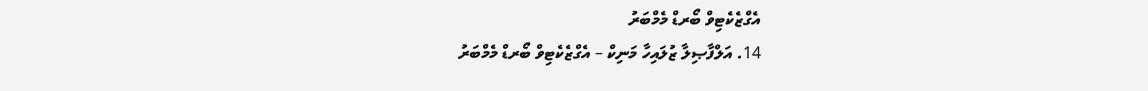އެގްޒެކެޓިވް ބޯރޑް މެމްބަރު
14. އަލްފާޞިލާ ޒުލައިހާ މަނިކް – އެގްޒެކެޓިވް ބޯރޑް މެމްބަރު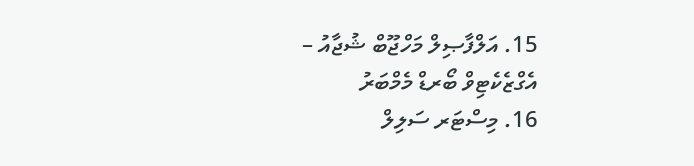15. އަލްފާޞިލް މަހްޖޫބް ޝުޖާއު – އެގްޒެކެޓިވް ބޯރޑް މެމްބަރު
16. މިސްޓަރ ސަލިލް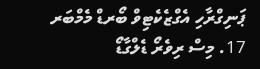ޕަނިގްރާހި އެގްޒެކެޓިވް ބޯރޑް މެމްބަރ
17. މިސް ރިވެރޯ ޑެލްގާޑޯ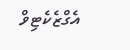އެގްޒެކެޓިވް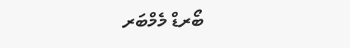ބޯރޑް މެމްބަރ